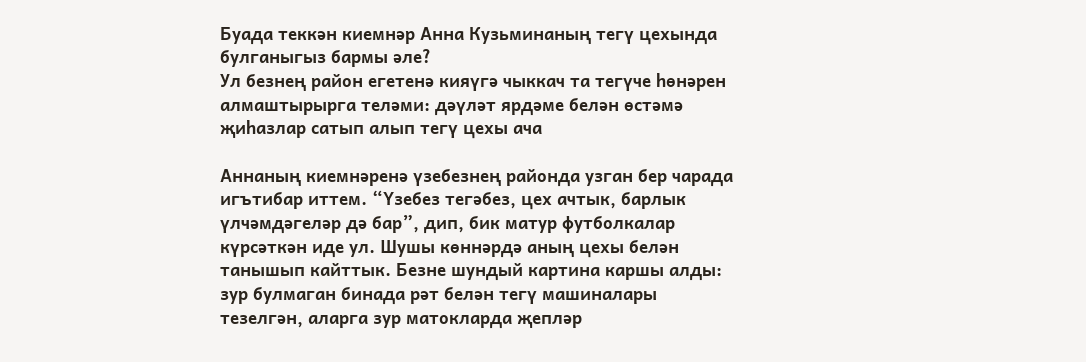Буада теккән киемнәр Анна Кузьминаның тегү цехында булганыгыз бармы әле?
Ул безнең район егетенә кияүгә чыккач та тегүче һөнәрен алмаштырырга теләми: дәүләт ярдәме белән өстәмә җиһазлар сатып алып тегү цехы ача

Аннаның киемнәренә үзебезнең районда узган бер чарада игътибар иттем. “Үзебез тегәбез, цех ачтык, барлык үлчәмдәгеләр дә бар”, дип, бик матур футболкалар күрсәткән иде ул. Шушы көннәрдә аның цехы белән танышып кайттык. Безне шундый картина каршы алды: зур булмаган бинада рәт белән тегү машиналары тезелгән, аларга зур матокларда җепләр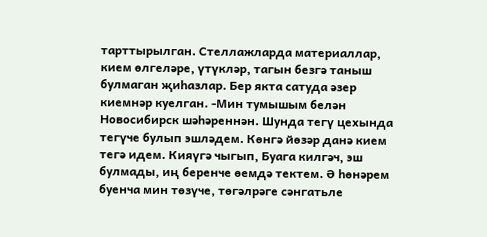тарттырылган. Стеллажларда материаллар, кием өлгеләре, үтүкләр, тагын безгә таныш булмаган җиһазлар. Бер якта сатуда әзер киемнәр куелган. -Мин тумышым белән Новосибирск шәһәреннән. Шунда тегү цехында тегүче булып эшләдем. Көнгә йөзәр данә кием тегә идем. Кияүгә чыгып, Буага килгәч, эш булмады, иң беренче өемдә тектем. Ә һөнәрем буенча мин төзүче, төгәлрәге сәнгатьле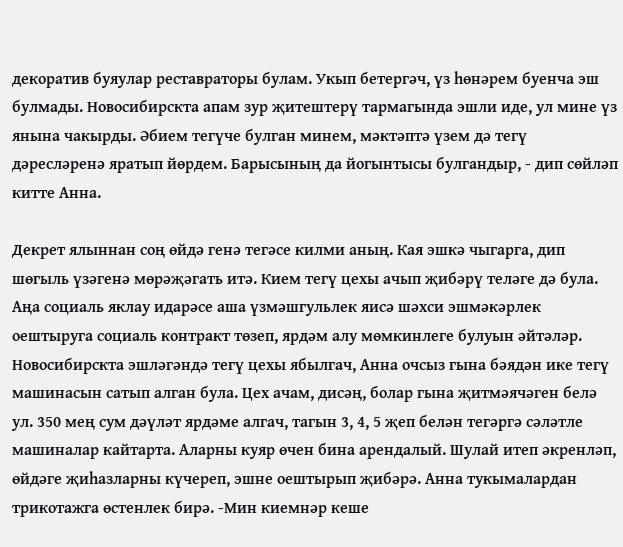декоратив буяулар реставраторы булам. Укып бетергәч, үз һөнәрем буенча эш булмады. Новосибирскта апам зур җитештерү тармагында эшли иде, ул мине үз янына чакырды. Әбием тегүче булган минем, мәктәптә үзем дә тегү дәресләренә яратып йөрдем. Барысының да йогынтысы булгандыр, - дип сөйләп китте Анна.

Декрет ялыннан соң өйдә генә тегәсе килми аның. Кая эшкә чыгарга, дип шөгыль үзәгенә мөрәҗәгать итә. Кием тегү цехы ачып җибәрү теләге дә була. Аңа социаль яклау идарәсе аша үзмәшгульлек яисә шәхси эшмәкәрлек оештыруга социаль контракт төзеп, ярдәм алу мөмкинлеге булуын әйтәләр. Новосибирскта эшләгәндә тегү цехы ябылгач, Анна очсыз гына бәядән ике тегү машинасын сатып алган була. Цех ачам, дисәң, болар гына җитмәячәген белә ул. 350 мең сум дәүләт ярдәме алгач, тагын 3, 4, 5 җеп белән тегәргә сәләтле машиналар кайтарта. Аларны куяр өчен бина арендалый. Шулай итеп әкренләп, өйдәге җиһазларны күчереп, эшне оештырып җибәрә. Анна тукымалардан трикотажга өстенлек бирә. -Мин киемнәр кеше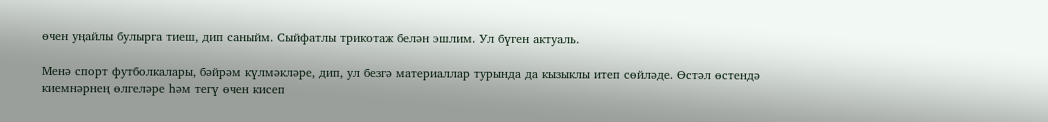өчен уңайлы булырга тиеш, дип саныйм. Сыйфатлы трикотаж белән эшлим. Ул бүген актуаль.

Менә спорт футболкалары, бәйрәм күлмәкләре, дип, ул безгә материаллар турында да кызыклы итеп сөйләде. Өстәл өстендә киемнәрнең өлгеләре һәм тегү өчен кисеп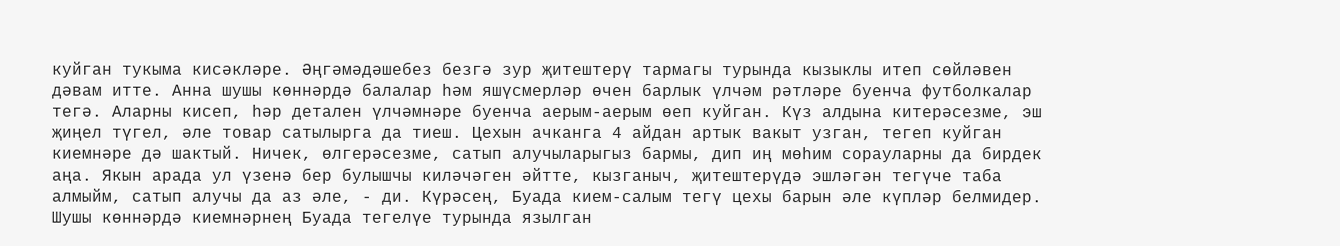куйган тукыма кисәкләре. Әңгәмәдәшебез безгә зур җитештерү тармагы турында кызыклы итеп сөйләвен дәвам итте. Анна шушы көннәрдә балалар һәм яшүсмерләр өчен барлык үлчәм рәтләре буенча футболкалар тегә. Аларны кисеп, һәр детален үлчәмнәре буенча аерым-аерым өеп куйган. Күз алдына китерәсезме, эш җиңел түгел, әле товар сатылырга да тиеш. Цехын ачканга 4 айдан артык вакыт узган, тегеп куйган киемнәре дә шактый. Ничек, өлгерәсезме, сатып алучыларыгыз бармы, дип иң мөһим сорауларны да бирдек аңа. Якын арада ул үзенә бер булышчы киләчәген әйтте, кызганыч, җитештерүдә эшләгән тегүче таба алмыйм, сатып алучы да аз әле, - ди. Күрәсең, Буада кием-салым тегү цехы барын әле күпләр белмидер. Шушы көннәрдә киемнәрнең Буада тегелүе турында язылган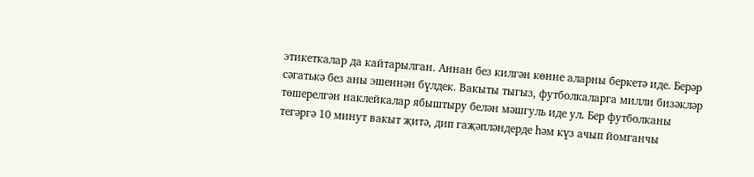этикеткалар да кайтарылган. Аннан без килгән көнне аларны беркетә иде. Берәр сәгатькә без аны эшеннән бүлдек. Вакыты тыгыз, футболкаларга милли бизәкләр төшерелгән наклейкалар ябыштыру белән мәшгуль иде ул. Бер футболканы тегәргә 10 минут вакыт җитә, дип гаҗәпләндерде һәм күз ачып йомганчы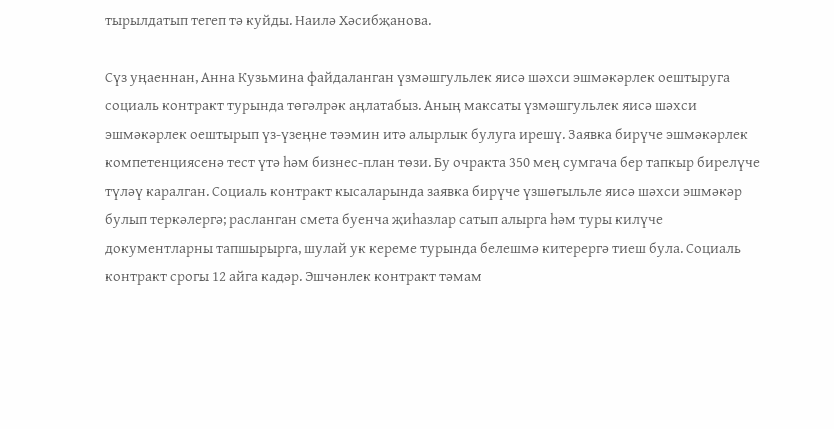тырылдатып тегеп тә куйды. Наилә Хәсибҗанова.

Сүз уңаеннан, Анна Кузьмина файдаланган үзмәшгульлек яисә шәхси эшмәкәрлек оештыруга социаль контракт турында төгәлрәк аңлатабыз. Аның максаты үзмәшгульлек яисә шәхси эшмәкәрлек оештырып үз-үзеңне тәэмин итә алырлык булуга ирешү. Заявка бирүче эшмәкәрлек компетенциясенә тест үтә һәм бизнес-план төзи. Бу очракта 350 мең сумгача бер тапкыр бирелүче түләү каралган. Социаль контракт кысаларында заявка бирүче үзшөгыльле яисә шәхси эшмәкәр булып теркәлергә; расланган смета буенча җиһазлар сатып алырга һәм туры килүче документларны тапшырырга, шулай ук кереме турында белешмә китерергә тиеш була. Социаль контракт срогы 12 айга кадәр. Эшчәнлек контракт тәмам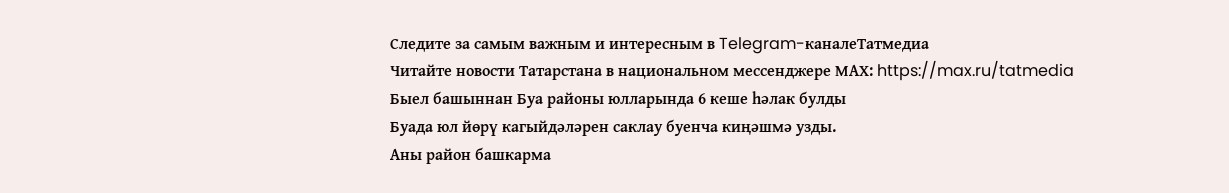Следите за самым важным и интересным в Telegram-каналеТатмедиа
Читайте новости Татарстана в национальном мессенджере MАХ: https://max.ru/tatmedia
Быел башыннан Буа районы юлларында 6 кеше һәлак булды
Буада юл йөрү кагыйдәләрен саклау буенча киңәшмә узды.
Аны район башкарма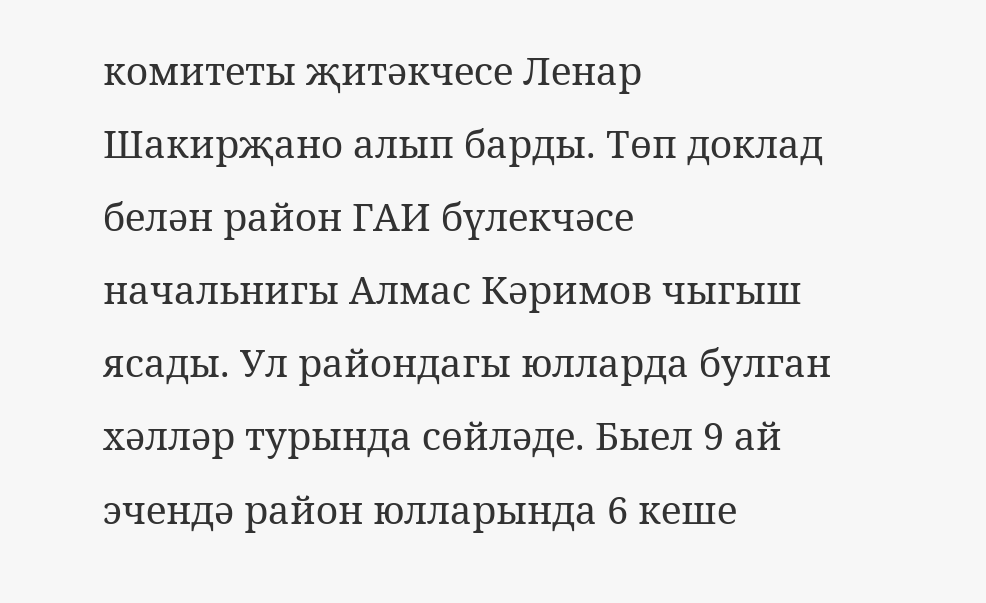комитеты җитәкчесе Ленар Шакирҗано алып барды. Төп доклад белән район ГАИ бүлекчәсе начальнигы Алмас Кәримов чыгыш ясады. Ул райондагы юлларда булган хәлләр турында сөйләде. Быел 9 ай эчендә район юлларында 6 кеше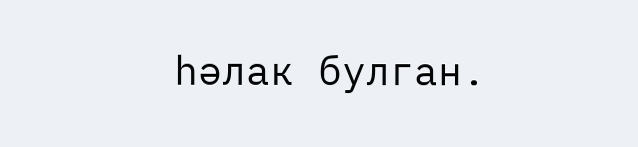һәлак булган.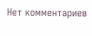Нет комментариев